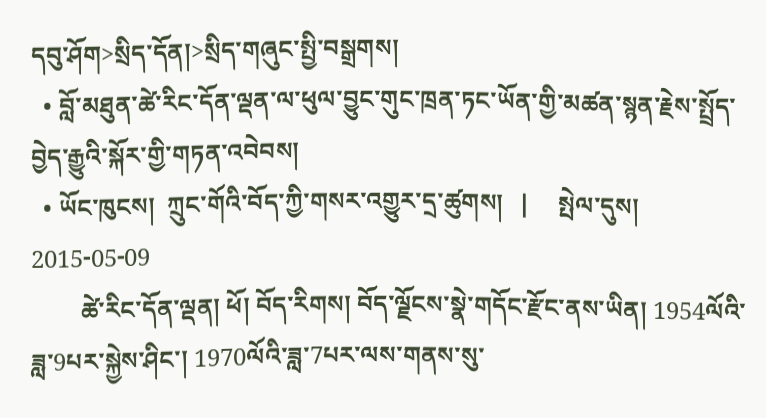དབུ་ཤོག>སྲིད་དོན།>སྲིད་གཞུང་སྤྱི་བསྒྲགས།
  • བློ་མཐུན་ཚེ་རིང་དོན་ལྡན་ལ་ཕུལ་བྱུང་གུང་ཁྲན་ཏང་ཡོན་གྱི་མཚན་སྙན་རྗེས་སྤྲོད་བྱེད་རྒྱུའི་སྐོར་གྱི་གཏན་འབེབས།
  • ཡོང་ཁུངས།  ཀྲུང་གོའི་བོད་ཀྱི་གསར་འགྱུར་དྲ་ཚུགས།   |     སྤེལ་དུས།  2015-05-09
        ཚེ་རིང་དོན་ལྡན། ཕོ། བོད་རིགས། བོད་ལྗོངས་སྣེ་གདོང་རྫོང་ནས་ཡིན། 1954ལོའི་ཟླ་9པར་སྐྱེས་ཤིང་། 1970ལོའི་ཟླ་7པར་ལས་གནས་སུ་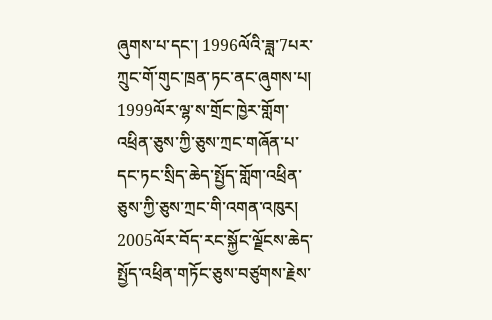ཞུགས་པ་དང་། 1996ལོའི་ཟླ་7པར་ཀྲུང་གོ་གུང་ཁྲན་ཏང་ནང་ཞུགས་པ། 1999ལོར་ལྷ་ས་གྲོང་ཁྱེར་གློག་འཕྲིན་ཅུས་ཀྱི་ཅུས་ཀྲང་གཞོན་པ་དང་ཏང་སྲིད་ཆེད་སྤྱོད་གློག་འཕྲིན་ཅུས་ཀྱི་ཅུས་ཀྲང་གི་འགན་འཁུར། 2005ལོར་བོད་རང་སྐྱོང་ལྗོངས་ཆེད་སྤྱོད་འཕྲིན་གཏོང་ཅུས་བཙུགས་རྗེས་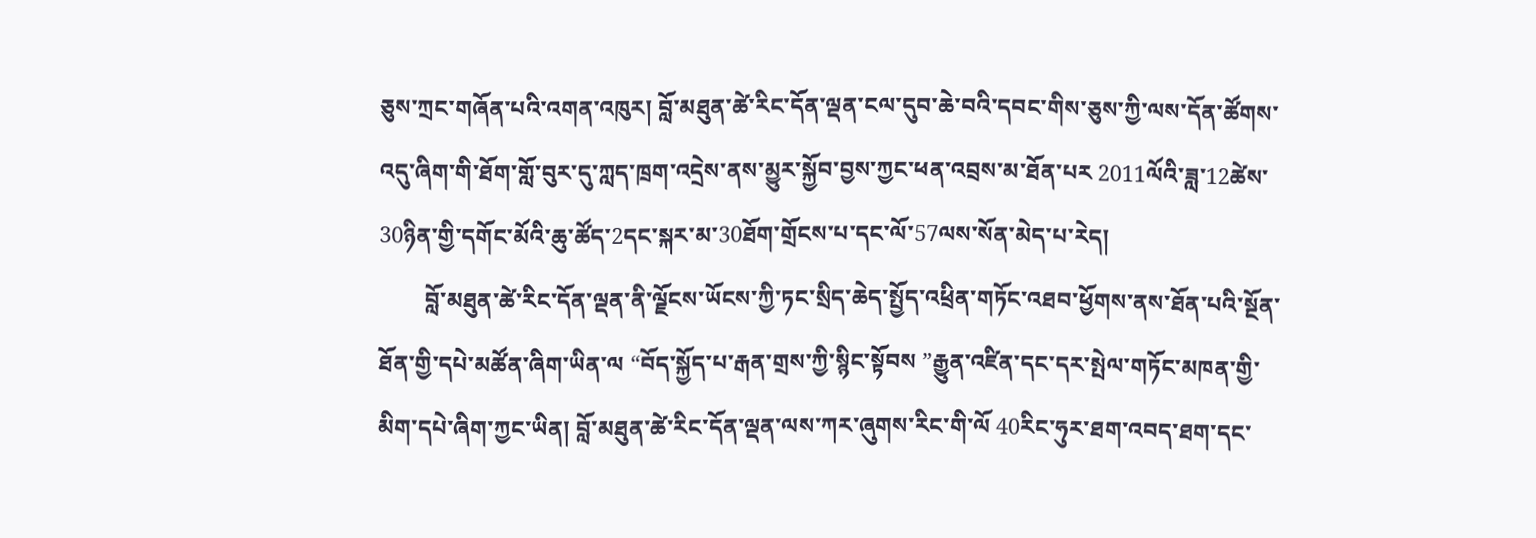ཅུས་ཀྲང་གཞོན་པའི་འགན་འཁུར། བློ་མཐུན་ཚེ་རིང་དོན་ལྡན་ངལ་དུབ་ཆེ་བའི་དབང་གིས་ཅུས་ཀྱི་ལས་དོན་ཚོགས་འདུ་ཞིག་གི་ཐོག་གློ་བུར་དུ་ཀླད་ཁྲག་འདྲེས་ནས་མྱུར་སྐྱོབ་བྱས་ཀྱང་ཕན་འབྲས་མ་ཐོན་པར 2011ལོའི་ཟླ་12ཚེས་30ཉིན་གྱི་དགོང་མོའི་ཆུ་ཚོད་2དང་སྐར་མ་30ཐོག་གྲོངས་པ་དང་ལོ་57ལས་སོན་མེད་པ་རེད།
        བློ་མཐུན་ཚེ་རིང་དོན་ལྡན་ནི་ལྗོངས་ཡོངས་ཀྱི་ཏང་སྲིད་ཆེད་སྤྱོད་འཕྲིན་གཏོང་འཐབ་ཕྱོགས་ནས་ཐོན་པའི་སྔོན་ཐོན་གྱི་དཔེ་མཚོན་ཞིག་ཡིན་ལ “བོད་སྐྱོད་པ་རྒན་གྲས་ཀྱི་སྙིང་སྟོབས ”རྒྱུན་འཛིན་དང་དར་སྤེལ་གཏོང་མཁན་གྱི་མིག་དཔེ་ཞིག་ཀྱང་ཡིན། བློ་མཐུན་ཚེ་རིང་དོན་ལྡན་ལས་ཀར་ཞུགས་རིང་གི་ལོ 40རིང་ཧུར་ཐག་འབད་ཐག་དང་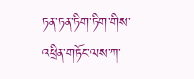ཏན་ཏན་ཏིག་ཏིག་གིས་འཕྲིན་གཏོང་ལས་ཀ་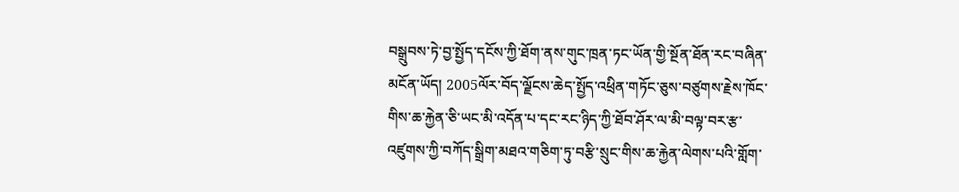བསྒྲུབས་ཏེ་བྱ་སྤྱོད་དངོས་ཀྱི་ཐོག་ནས་གུང་ཁྲན་ཏང་ཡོན་གྱི་སྔོན་ཐོན་རང་བཞིན་མངོན་ཡོད། 2005ལོར་བོད་ལྗོངས་ཆེད་སྤྱོད་འཕྲིན་གཏོང་ཅུས་བཙུགས་རྗེས་ཁོང་གིས་ཆ་རྐྱེན་ཅི་ཡང་མི་འདོན་པ་དང་རང་ཉིད་ཀྱི་ཐོབ་ཤོར་ལ་མི་བལྟ་བར་རྩ་འཛུགས་ཀྱི་བཀོད་སྒྲིག་མཐའ་གཅིག་ཏུ་བརྩི་སྲུང་གིས་ཆ་རྐྱེན་ལེགས་པའི་གློག་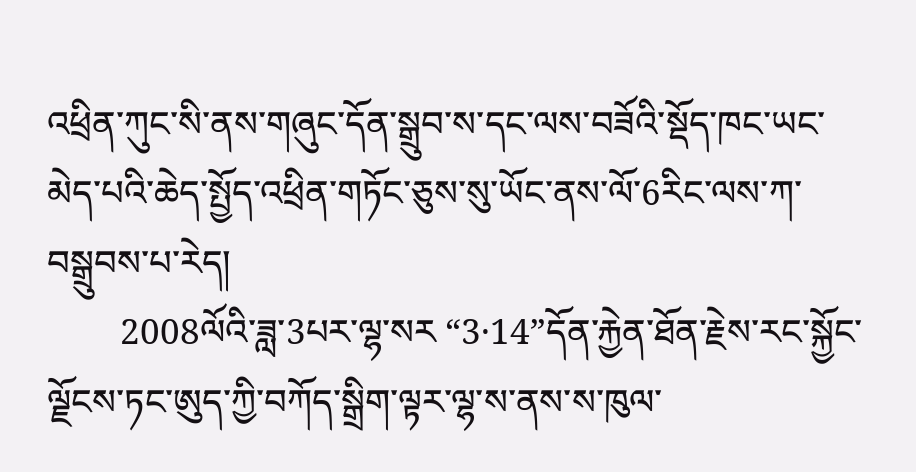འཕྲིན་ཀུང་སི་ནས་གཞུང་དོན་སྒྲུབ་ས་དང་ལས་བཟོའི་སྡོད་ཁང་ཡང་མེད་པའི་ཆེད་སྤྱོད་འཕྲིན་གཏོང་ཅུས་སུ་ཡོང་ནས་ལོ་6རིང་ལས་ཀ་བསྒྲུབས་པ་རེད།
        2008ལོའི་ཟླ་3པར་ལྷ་སར “3·14”དོན་རྐྱེན་ཐོན་རྗེས་རང་སྐྱོང་ལྗོངས་ཏང་ཨུད་ཀྱི་བཀོད་སྒྲིག་ལྟར་ལྷ་ས་ནས་ས་ཁུལ་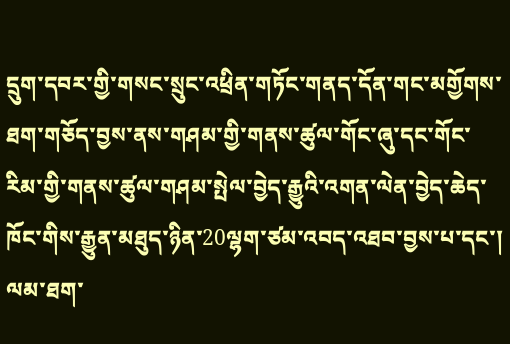དྲུག་དབར་གྱི་གསང་སྲུང་འཕྲིན་གཏོང་གནད་དོན་གང་མགྱོགས་ཐག་གཅོད་བྱས་ནས་གཤམ་གྱི་གནས་ཚུལ་གོང་ཞུ་དང་གོང་རིམ་གྱི་གནས་ཚུལ་གཤམ་སྤེལ་བྱེད་རྒྱུའི་འགན་ལེན་བྱེད་ཆེད་ཁོང་གིས་རྒྱུན་མཐུད་ཉིན་20ལྷག་ཙམ་འབད་འཐབ་བྱས་པ་དང་། ལམ་ཐག་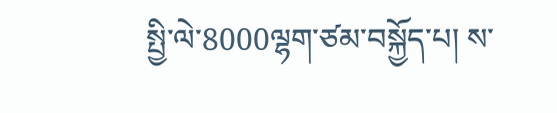སྤྱི་ལེ་8000ལྷག་ཙམ་བསྐྱོད་པ། ས་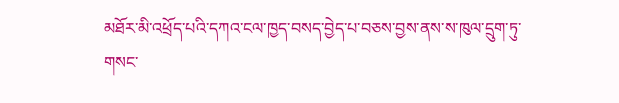མཐོར་མི་འཕྲོད་པའི་དཀའ་ངལ་ཁྱད་བསད་བྱེད་པ་བཅས་བྱས་ནས་ས་ཁུལ་དྲུག་ཏུ་གསང་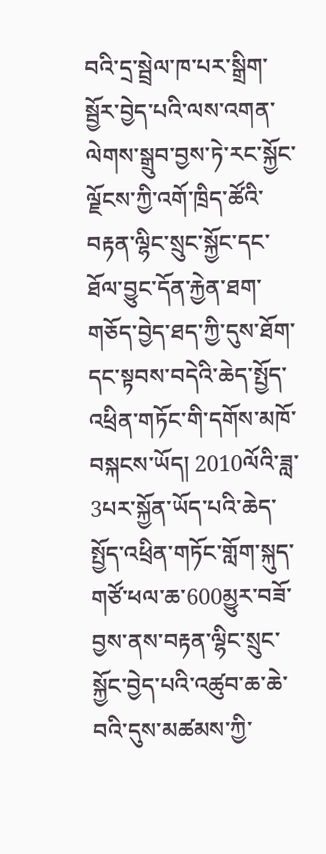བའི་དྲ་སྦྲེལ་ཁ་པར་སྒྲིག་སྦྱོར་བྱེད་པའི་ལས་འགན་ལེགས་སྒྲུབ་བྱས་ཏེ་རང་སྐྱོང་ལྗོངས་ཀྱི་འགོ་ཁྲིད་ཚོའི་བརྟན་ལྷིང་སྲུང་སྐྱོང་དང་ཐོལ་བྱུང་དོན་རྐྱེན་ཐག་གཅོད་བྱེད་ཐད་ཀྱི་དུས་ཐོག་དང་སྟབས་བདེའི་ཆེད་སྤྱོད་འཕྲིན་གཏོང་གི་དགོས་མཁོ་བསྐངས་ཡོད། 2010ལོའི་ཟླ་3པར་སྐྱོན་ཡོད་པའི་ཆེད་སྤྱོད་འཕྲིན་གཏོང་གློག་སྐུད་གཙོ་ཕལ་ཆ་600མྱུར་བཟོ་བྱས་ནས་བརྟན་ལྷིང་སྲུང་སྐྱོང་བྱེད་པའི་འཚུབ་ཆ་ཆེ་བའི་དུས་མཚམས་ཀྱི་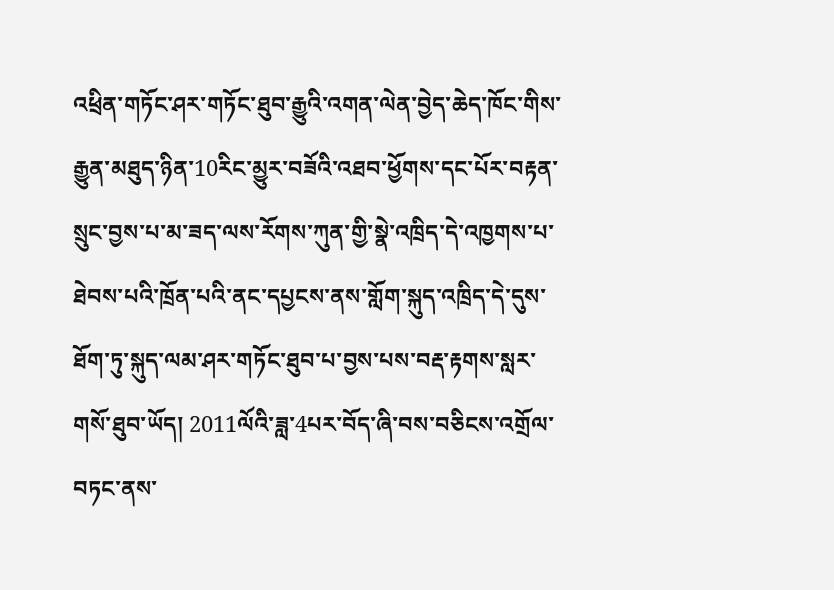འཕྲིན་གཏོང་ཤར་གཏོང་ཐུབ་རྒྱུའི་འགན་ལེན་བྱེད་ཆེད་ཁོང་གིས་རྒྱུན་མཐུད་ཉིན་10རིང་མྱུར་བཟོའི་འཐབ་ཕྱོགས་དང་པོར་བརྟན་སྲུང་བྱས་པ་མ་ཟད་ལས་རོགས་ཀུན་གྱི་སྣེ་འཁྲིད་དེ་འཁྱགས་པ་ཐེབས་པའི་ཁྲོན་པའི་ནང་དཔྱངས་ནས་གློག་སྐུད་འཁྲིད་དེ་དུས་ཐོག་ཏུ་སྐུད་ལམ་ཤར་གཏོང་ཐུབ་པ་བྱས་པས་བརྡ་རྟགས་སླར་གསོ་ཐུབ་ཡོད། 2011ལོའི་ཟླ་4པར་བོད་ཞི་བས་བཅིངས་འགྲོལ་བཏང་ནས་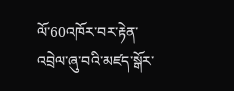ལོ་60འཁོར་བར་རྟེན་འབྲེལ་ཞུ་བའི་མཛད་སྒོར་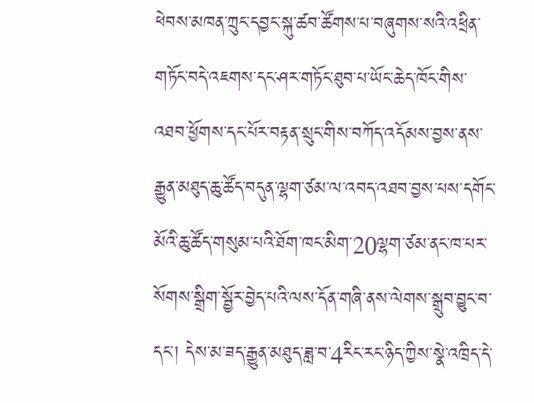ཕེབས་མཁན་ཀྲུང་དབྱང་སྐུ་ཚབ་ཚོགས་པ་བཞུགས་སའི་འཕྲིན་གཏོང་བདེ་འཇགས་དང་ཤར་གཏོང་ཐུབ་པ་ཡོང་ཆེད་ཁོང་གིས་འཐབ་ཕྱོགས་དང་པོར་བརྟན་སྲུང་གིས་བཀོད་འདོམས་བྱས་ནས་རྒྱུན་མཐུད་ཆུ་ཚོད་བདུན་ལྷག་ཙམ་ལ་འབད་འཐབ་བྱས་པས་དགོང་མོའི་ཆུ་ཚོད་གསུམ་པའི་ཐོག་ཁང་མིག་20ལྷག་ཙམ་ནང་ཁ་པར་སོགས་སྒྲིག་སྦྱོར་བྱེད་པའི་ལས་དོན་གཞི་ནས་ལེགས་སྒྲུབ་བྱུང་བ་དང་། དེས་མ་ཟད་རྒྱུན་མཐུད་ཟླ་བ་4རིང་རང་ཉིད་ཀྱིས་སྣེ་འཁྲིད་དེ་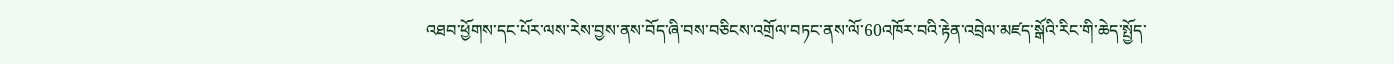འཐབ་ཕྱོགས་དང་པོར་ལས་རེས་བྱས་ནས་བོད་ཞི་བས་བཅིངས་འགྲོལ་བཏང་ནས་ལོ་60འཁོར་བའི་རྟེན་འབྲེལ་མཛད་སྒོའི་རིང་གི་ཆེད་སྤྱོད་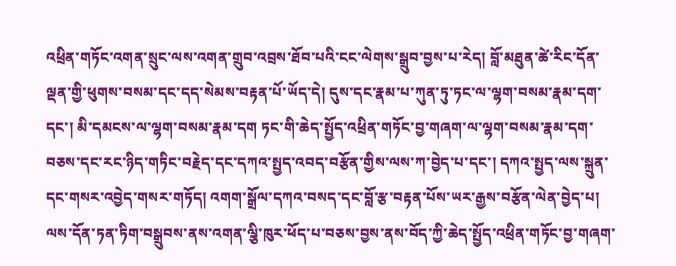འཕྲིན་གཏོང་འགན་སྲུང་ལས་འགན་གྲུབ་འབྲས་ཐོབ་པའི་ངང་ལེགས་སྒྲུབ་བྱས་པ་རེད། བློ་མཐུན་ཚེ་རིང་དོན་ལྡན་གྱི་ཕུགས་བསམ་དང་དད་སེམས་བརྟན་པོ་ཡོད་དེ། དུས་དང་རྣམ་པ་ཀུན་ཏུ་ཏང་ལ་ལྷག་བསམ་རྣམ་དག་དང་། མི་དམངས་ལ་ལྷག་བསམ་རྣམ་དག ཏང་གི་ཆེད་སྤྱོད་འཕྲིན་གཏོང་བྱ་གཞག་ལ་ལྷག་བསམ་རྣམ་དག་བཅས་དང་རང་ཉིད་གཏིང་བརྗེད་དང་དཀའ་སྤྱད་འབད་བརྩོན་གྱིས་ལས་ཀ་བྱེད་པ་དང་། དཀའ་སྤྱད་ལས་སྐྲུན་དང་གསར་འབྱེད་གསར་གཏོད། འགག་སྒྲོལ་དཀའ་བསད་དང་བློ་རྩ་བརྟན་པོས་ཡར་རྒྱས་བརྩོན་ལེན་བྱེད་པ། ལས་དོན་ཏན་ཏིག་བསྒྲུབས་ནས་འགན་ལྕི་ཁུར་ཕོད་པ་བཅས་བྱས་ནས་བོད་ཀྱི་ཆེད་སྤྱོད་འཕྲིན་གཏོང་བྱ་གཞག་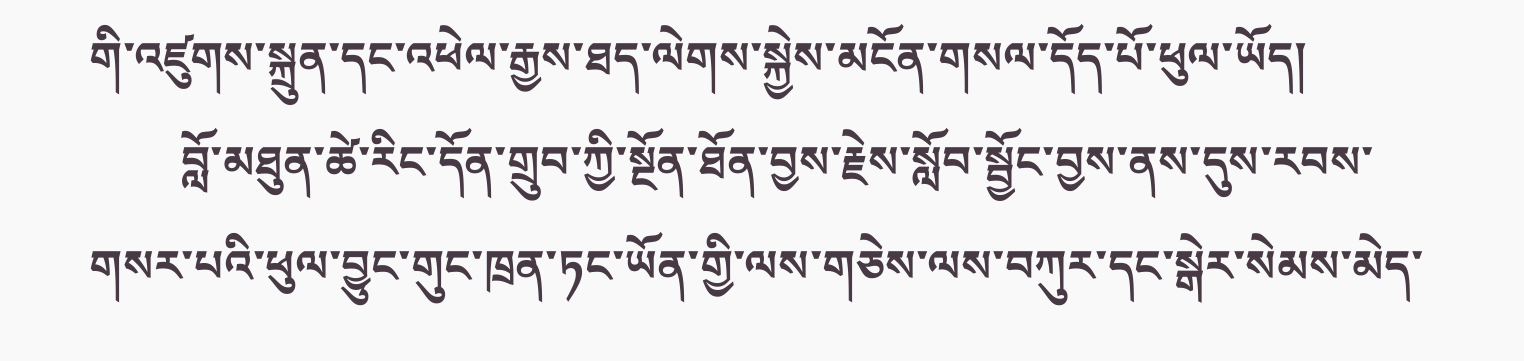གི་འཛུགས་སྐྲུན་དང་འཕེལ་རྒྱས་ཐད་ལེགས་སྐྱེས་མངོན་གསལ་དོད་པོ་ཕུལ་ཡོད།
        བློ་མཐུན་ཚེ་རིང་དོན་གྲུབ་ཀྱི་སྔོན་ཐོན་བྱས་རྗེས་སློབ་སྦྱོང་བྱས་ནས་དུས་རབས་གསར་པའི་ཕུལ་བྱུང་གུང་ཁྲན་ཏང་ཡོན་གྱི་ལས་གཅེས་ལས་བཀུར་དང་སྒེར་སེམས་མེད་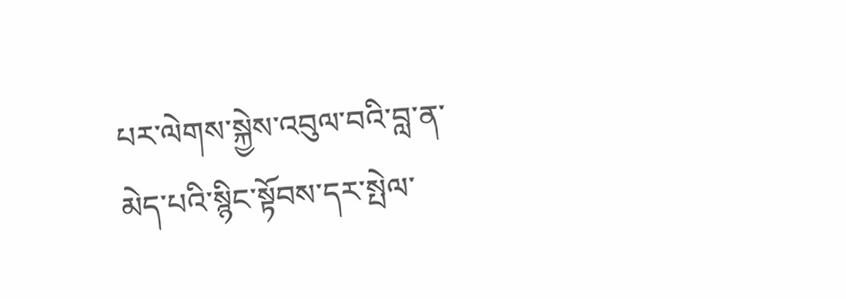པར་ལེགས་སྐྱེས་འབུལ་བའི་བླ་ན་མེད་པའི་སྙིང་སྟོབས་དར་སྤེལ་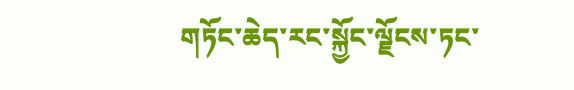གཏོང་ཆེད་རང་སྐྱོང་ལྗོངས་ཏང་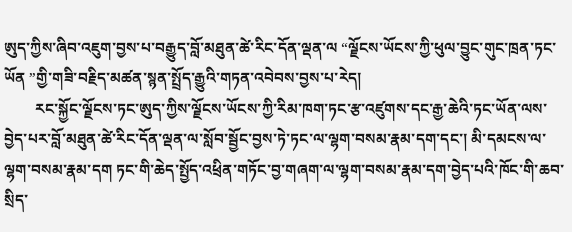ཨུད་ཀྱིས་ཞིབ་འཇུག་བྱས་པ་བརྒྱུད་བློ་མཐུན་ཚེ་རིང་དོན་ལྡན་ལ “ལྗོངས་ཡོངས་ཀྱི་ཕུལ་བྱུང་གུང་ཁྲན་ཏང་ཡོན ”གྱི་གཟི་བརྗིད་མཚན་སྙན་སྤྲོད་རྒྱུའི་གཏན་འབེབས་བྱས་པ་རེད།
        རང་སྐྱོང་ལྗོངས་ཏང་ཨུད་ཀྱིས་ལྗོངས་ཡོངས་ཀྱི་རིམ་ཁག་ཏང་རྩ་འཛུགས་དང་རྒྱ་ཆེའི་ཏང་ཡོན་ལས་བྱེད་པར་བློ་མཐུན་ཚེ་རིང་དོན་ལྡན་ལ་སློབ་སྦྱོང་བྱས་ཏེ་ཏང་ལ་ལྷག་བསམ་རྣམ་དག་དང་། མི་དམངས་ལ་ལྷག་བསམ་རྣམ་དག ཏང་གི་ཆེད་སྤྱོད་འཕྲིན་གཏོང་བྱ་གཞག་ལ་ལྷག་བསམ་རྣམ་དག་བྱེད་པའི་ཁོང་གི་ཆབ་སྲིད་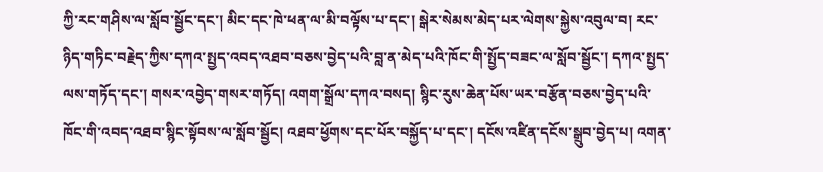ཀྱི་རང་གཤིས་ལ་སློབ་སྦྱོང་དང་། མིང་དང་ཁེ་ཕན་ལ་མི་བལྟོས་པ་དང་། སྒེར་སེམས་མེད་པར་ལེགས་སྐྱེས་འབུལ་བ། རང་ཉིད་གཏིང་བརྗེད་ཀྱིས་དཀའ་སྤྱད་འབད་འཐབ་བཅས་བྱེད་པའི་བླ་ན་མེད་པའི་ཁོང་གི་སྤྱོད་བཟང་ལ་སློབ་སྦྱོང་། དཀའ་སྤྱད་ལས་གཏོད་དང་། གསར་འབྱེད་གསར་གཏོད། འགག་སྒྲོལ་དཀའ་བསད། སྙིང་རུས་ཆེན་པོས་ཡར་བརྩོན་བཅས་བྱེད་པའི་ཁོང་གི་འབད་འཐབ་སྙིང་སྟོབས་ལ་སློབ་སྦྱོང། འཐབ་ཕྱོགས་དང་པོར་བསྐྱོད་པ་དང་། དངོས་འཛིན་དངོས་སྒྲུབ་བྱེད་པ། འགན་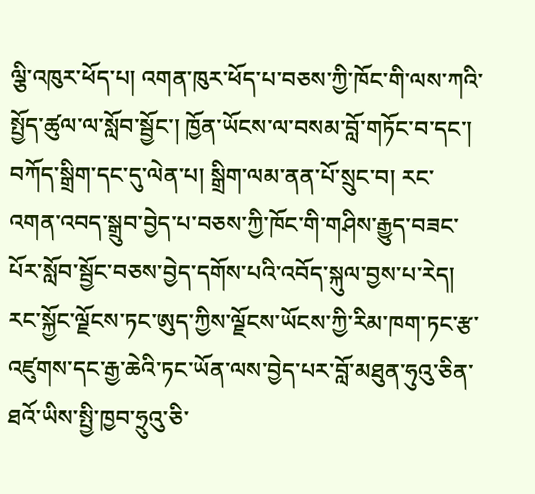ལྕི་འཁུར་ཕོད་པ། འགན་ཁུར་ཕོད་པ་བཅས་ཀྱི་ཁོང་གི་ལས་ཀའི་སྤྱོད་ཚུལ་ལ་སློབ་སྦྱོང་། ཁྱོན་ཡོངས་ལ་བསམ་བློ་གཏོང་བ་དང་། བཀོད་སྒྲིག་དང་དུ་ལེན་པ། སྒྲིག་ལམ་ནན་པོ་སྲུང་བ། རང་འགན་འབད་སྒྲུབ་བྱེད་པ་བཅས་ཀྱི་ཁོང་གི་གཤིས་རྒྱུད་བཟང་པོར་སློབ་སྦྱོང་བཅས་བྱེད་དགོས་པའི་འབོད་སྐུལ་བྱས་པ་རེད། རང་སྐྱོང་ལྗོངས་ཏང་ཨུད་ཀྱིས་ལྗོངས་ཡོངས་ཀྱི་རིམ་ཁག་ཏང་རྩ་འཛུགས་དང་རྒྱ་ཆེའི་ཏང་ཡོན་ལས་བྱེད་པར་བློ་མཐུན་ཧུའུ་ཅིན་ཐའོ་ཡིས་སྤྱི་ཁྱབ་ཧྲུའུ་ཅི་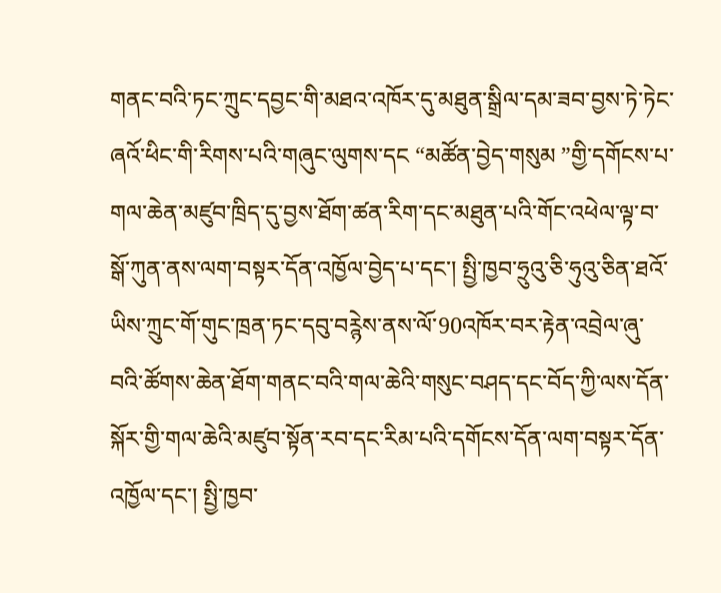གནང་བའི་ཏང་ཀྲུང་དབྱང་གི་མཐའ་འཁོར་དུ་མཐུན་སྒྲིལ་དམ་ཟབ་བྱས་ཏེ་ཏེང་ཞའོ་ཕིང་གི་རིགས་པའི་གཞུང་ལུགས་དང “མཚོན་བྱེད་གསུམ ”གྱི་དགོངས་པ་གལ་ཆེན་མཛུབ་ཁྲིད་དུ་བྱས་ཐོག་ཚན་རིག་དང་མཐུན་པའི་གོང་འཕེལ་ལྟ་བ་སྒོ་ཀུན་ནས་ལག་བསྟར་དོན་འཁྱོལ་བྱེད་པ་དང་། སྤྱི་ཁྱབ་ཧྲུའུ་ཅི་ཧུའུ་ཅིན་ཐའོ་ཡིས་ཀྲུང་གོ་གུང་ཁྲན་ཏང་དབུ་བཪྙེས་ནས་ལོ་90འཁོར་བར་རྟེན་འབྲེལ་ཞུ་བའི་ཚོགས་ཆེན་ཐོག་གནང་བའི་གལ་ཆེའི་གསུང་བཤད་དང་བོད་ཀྱི་ལས་དོན་སྐོར་གྱི་གལ་ཆེའི་མཛུབ་སྟོན་རབ་དང་རིམ་པའི་དགོངས་དོན་ལག་བསྟར་དོན་འཁྱོལ་དང་། སྤྱི་ཁྱབ་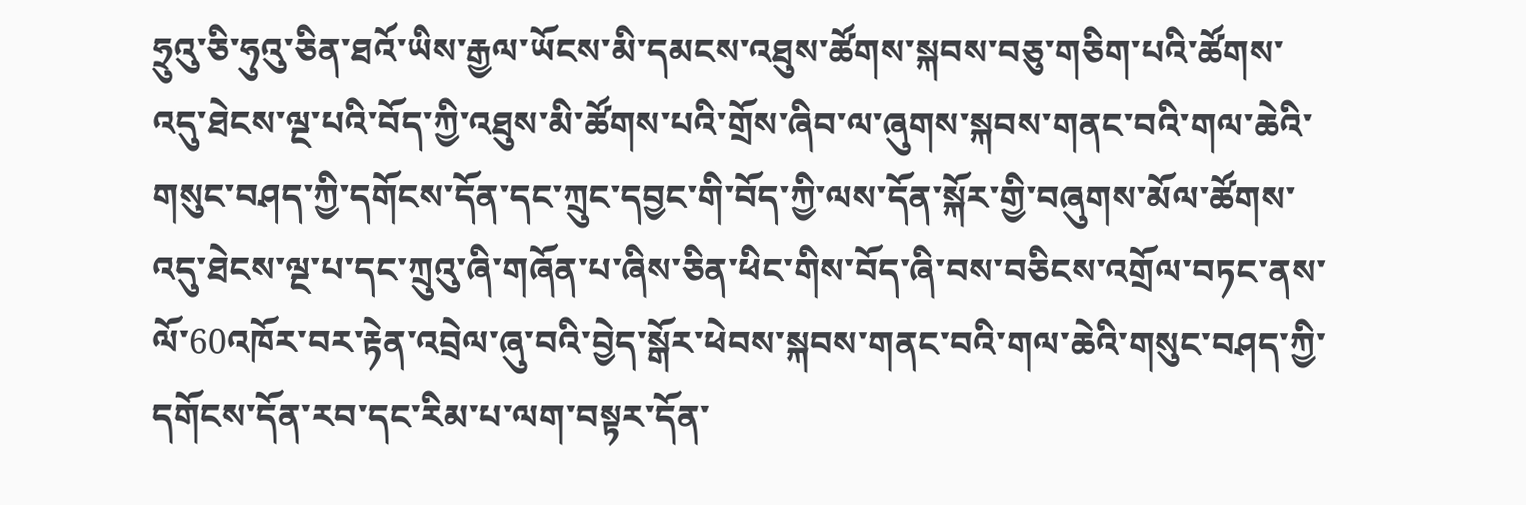ཧྲུའུ་ཅི་ཧུའུ་ཅིན་ཐའོ་ཡིས་རྒྱལ་ཡོངས་མི་དམངས་འཐུས་ཚོགས་སྐབས་བཅུ་གཅིག་པའི་ཚོགས་འདུ་ཐེངས་ལྔ་པའི་བོད་ཀྱི་འཐུས་མི་ཚོགས་པའི་གྲོས་ཞིབ་ལ་ཞུགས་སྐབས་གནང་བའི་གལ་ཆེའི་གསུང་བཤད་ཀྱི་དགོངས་དོན་དང་ཀྲུང་དབྱང་གི་བོད་ཀྱི་ལས་དོན་སྐོར་གྱི་བཞུགས་མོལ་ཚོགས་འདུ་ཐེངས་ལྔ་པ་དང་ཀྲུའུ་ཞི་གཞོན་པ་ཞིས་ཅིན་ཕིང་གིས་བོད་ཞི་བས་བཅིངས་འགྲོལ་བཏང་ནས་ལོ་60འཁོར་བར་རྟེན་འབྲེལ་ཞུ་བའི་བྱེད་སྒོར་ཕེབས་སྐབས་གནང་བའི་གལ་ཆེའི་གསུང་བཤད་ཀྱི་དགོངས་དོན་རབ་དང་རིམ་པ་ལག་བསྟར་དོན་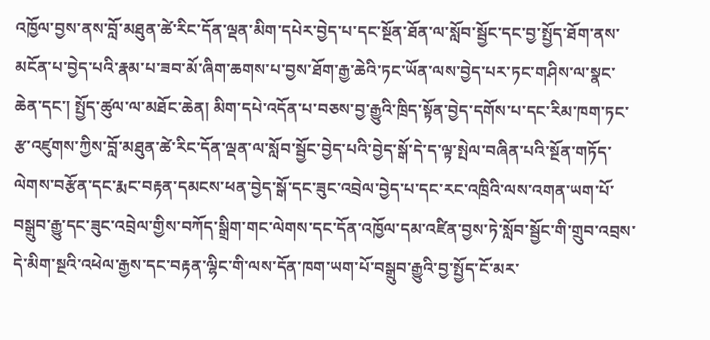འཁྱོལ་བྱས་ནས་བློ་མཐུན་ཚེ་རིང་དོན་ལྡན་མིག་དཔེར་བྱེད་པ་དང་སྔོན་ཐོན་ལ་སློབ་སྦྱོང་དང་བྱ་སྤྱོད་ཐོག་ནས་མངོན་པ་བྱེད་པའི་རྣམ་པ་ཟབ་མོ་ཞིག་ཆགས་པ་བྱས་ཐོག་རྒྱ་ཆེའི་ཏང་ཡོན་ལས་བྱེད་པར་ཏང་གཤིས་ལ་སྣང་ཆེན་དང་། སྤྱོད་ཚུལ་ལ་མཐོང་ཆེན། མིག་དཔེ་འདོན་པ་བཅས་བྱ་རྒྱུའི་ཁྲིད་སྟོན་བྱེད་དགོས་པ་དང་རིམ་ཁག་ཏང་རྩ་འཛུགས་ཀྱིས་བློ་མཐུན་ཚེ་རིང་དོན་ལྡན་ལ་སློབ་སྦྱོང་བྱེད་པའི་བྱེད་སྒོ་དེ་ད་ལྟ་སྤེལ་བཞིན་པའི་སྔོན་གཏོད་ལེགས་བརྩོན་དང་རྨང་བརྟན་དམངས་ཕན་བྱེད་སྒོ་དང་ཟུང་འབྲེལ་བྱེད་པ་དང་རང་འཁྲིའི་ལས་འགན་ཡག་པོ་བསྒྲུབ་རྒྱུ་དང་ཟུང་འབྲེལ་གྱིས་བཀོད་སྒྲིག་གང་ལེགས་དང་དོན་འཁྱོལ་དམ་འཛིན་བྱས་ཏེ་སློབ་སྦྱོང་གི་གྲུབ་འབྲས་དེ་མིག་སྔའི་འཕེལ་རྒྱས་དང་བརྟན་ལྷིང་གི་ལས་དོན་ཁག་ཡག་པོ་བསྒྲུབ་རྒྱུའི་བྱ་སྤྱོད་ངོ་མར་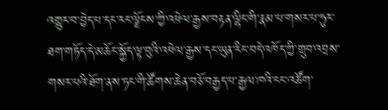འགྱུར་བ་བྱེད་པ་དང་རང་ལྗོངས་ཀྱི་འཕེལ་རྒྱས་བརྟན་ལྷིང་གི་རྣམ་པ་གསར་པ་ཧུར་ཐག་གཏོད་དེ་མཆོང་སྐྱོད་ལྟ་བུའི་འཕེལ་རྒྱས་དང་ཡུན་རིང་བདེ་འཁོད་ཀྱི་གྲུབ་འབྲས་གསར་པའི་ཐོག་ནས་ཏང་གི་ཚོགས་ཆེན་བཅོ་བརྒྱད་པ་རྒྱལ་ཁའི་ངང་འཚོག་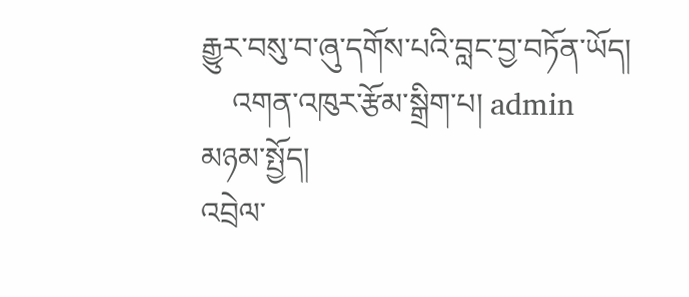རྒྱུར་བསུ་བ་ཞུ་དགོས་པའི་བླང་བྱ་བཏོན་ཡོད།
    འགན་འཁུར་རྩོམ་སྒྲིག་པ། admin
མཉམ་སྤྱོད།
འབྲེལ་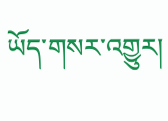ཡོད་གསར་འགྱུར།